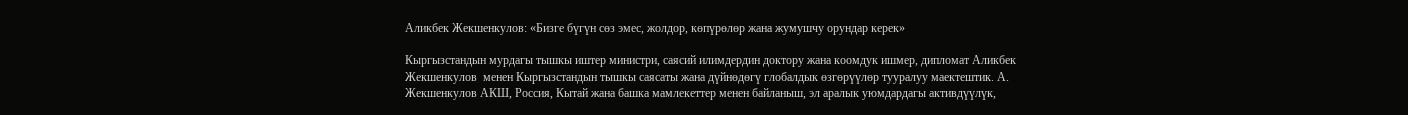Аликбек Жекшенкулов: «Бизге бүгүн сөз эмес, жолдор, көпүрөлөр жана жумушчу орундар керек»

Кыргызстандын мурдагы тышкы иштер министри, саясий илимдердин доктору жана коомдук ишмер, дипломат Аликбек Жекшенкулов  менен Кыргызстандын тышкы саясаты жана дүйнөдөгү глобалдык өзгөрүүлөр тууралуу маектештик. А. Жекшенкулов АКШ, Россия, Кытай жана башка мамлекеттер менен байланыш, эл аралык уюмдардагы активдүүлүк,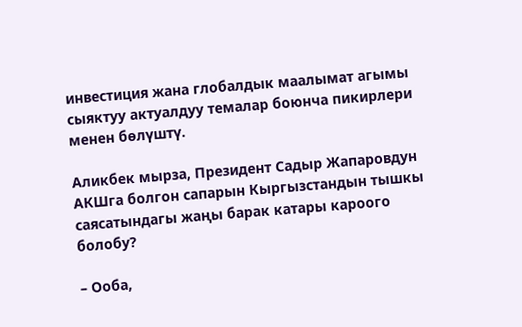инвестиция жана глобалдык маалымат агымы сыяктуу актуалдуу темалар боюнча пикирлери менен бөлүштү.

Аликбек мырза, Президент Садыр Жапаровдун АКШга болгон сапарын Кыргызстандын тышкы саясатындагы жаңы барак катары кароого
болобу?

– Ооба,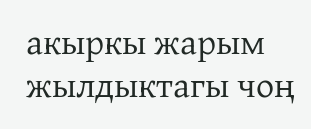акыркы жарым жылдыктагы чоң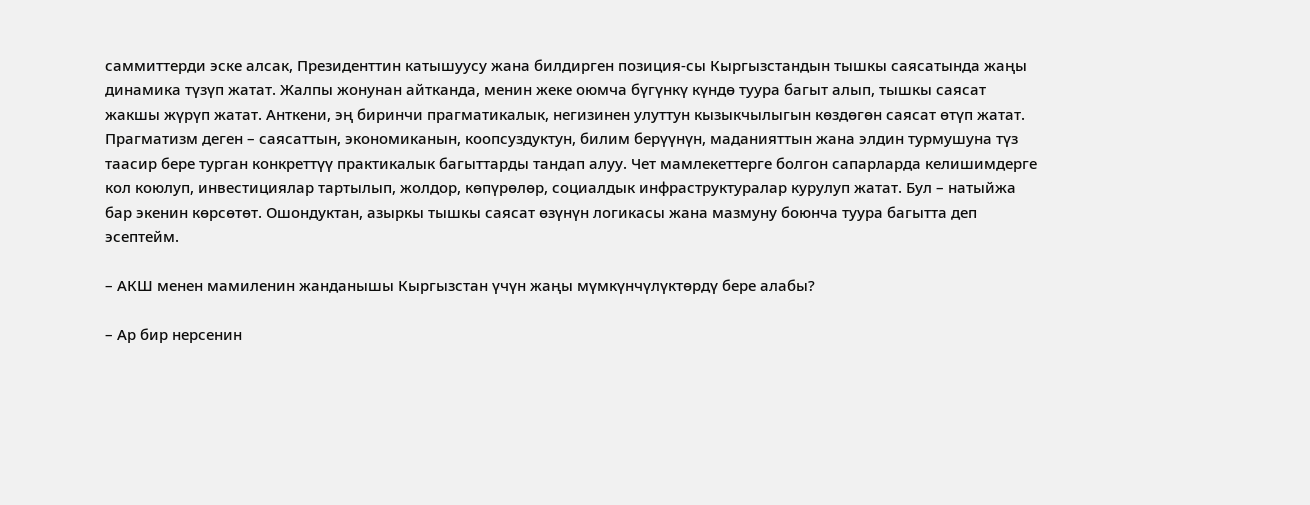саммиттерди эске алсак, Президенттин катышуусу жана билдирген позиция-сы Кыргызстандын тышкы саясатында жаңы динамика түзүп жатат. Жалпы жонунан айтканда, менин жеке оюмча бүгүнкү күндө туура багыт алып, тышкы саясат жакшы жүрүп жатат. Анткени, эң биринчи прагматикалык, негизинен улуттун кызыкчылыгын көздөгөн саясат өтүп жатат. Прагматизм деген – саясаттын, экономиканын, коопсуздуктун, билим берүүнүн, маданияттын жана элдин турмушуна түз таасир бере турган конкреттүү практикалык багыттарды тандап алуу. Чет мамлекеттерге болгон сапарларда келишимдерге кол коюлуп, инвестициялар тартылып, жолдор, көпүрөлөр, социалдык инфраструктуралар курулуп жатат. Бул – натыйжа бар экенин көрсөтөт. Ошондуктан, азыркы тышкы саясат өзүнүн логикасы жана мазмуну боюнча туура багытта деп эсептейм.

– АКШ менен мамиленин жанданышы Кыргызстан үчүн жаңы мүмкүнчүлүктөрдү бере алабы?

– Ар бир нерсенин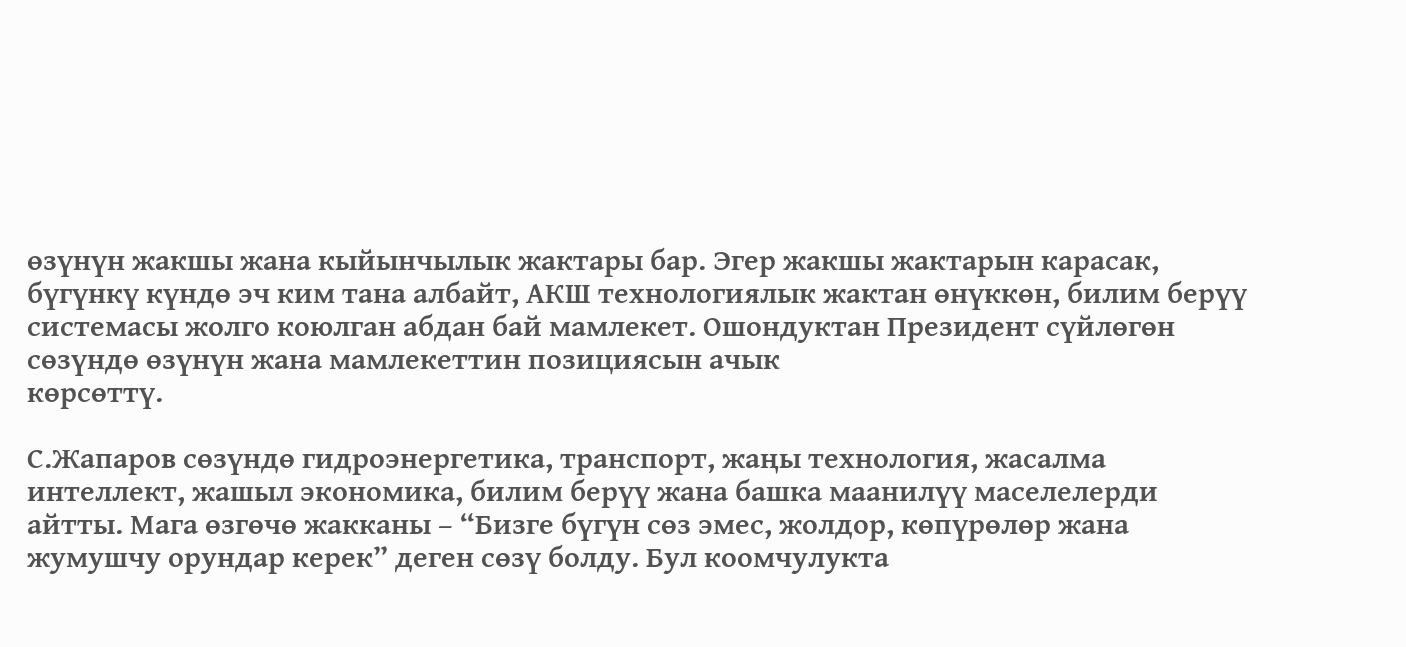өзүнүн жакшы жана кыйынчылык жактары бар. Эгер жакшы жактарын карасак, бүгүнкү күндө эч ким тана албайт, АКШ технологиялык жактан өнүккөн, билим берүү системасы жолго коюлган абдан бай мамлекет. Ошондуктан Президент сүйлөгөн сөзүндө өзүнүн жана мамлекеттин позициясын ачык
көрсөттү.

С.Жапаров сөзүндө гидроэнергетика, транспорт, жаңы технология, жасалма интеллект, жашыл экономика, билим берүү жана башка маанилүү маселелерди айтты. Мага өзгөчө жакканы – “Бизге бүгүн сөз эмес, жолдор, көпүрөлөр жана жумушчу орундар керек” деген сөзү болду. Бул коомчулукта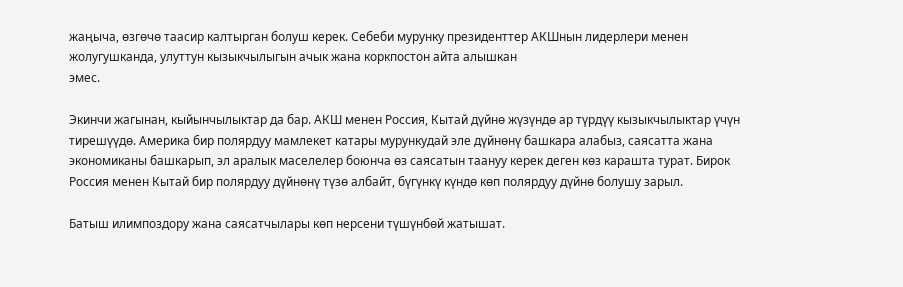жаңыча, өзгөчө таасир калтырган болуш керек. Себеби мурунку президенттер АКШнын лидерлери менен жолугушканда, улуттун кызыкчылыгын ачык жана коркпостон айта алышкан
эмес.

Экинчи жагынан, кыйынчылыктар да бар. АКШ менен Россия, Кытай дүйнө жүзүндө ар түрдүү кызыкчылыктар үчүн тирешүүдө. Америка бир полярдуу мамлекет катары мурункудай эле дүйнөнү башкара алабыз, саясатта жана экономиканы башкарып, эл аралык маселелер боюнча өз саясатын таануу керек деген көз карашта турат. Бирок Россия менен Кытай бир полярдуу дүйнөнү түзө албайт, бүгүнкү күндө көп полярдуу дүйнө болушу зарыл.

Батыш илимпоздору жана саясатчылары көп нерсени түшүнбөй жатышат.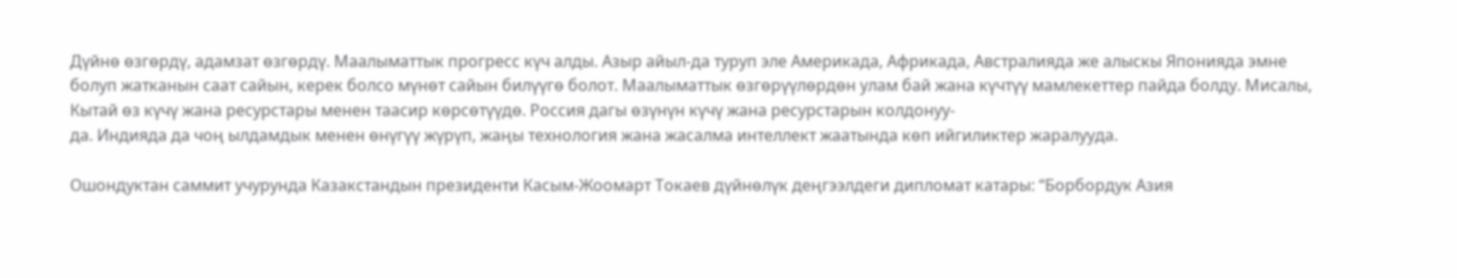Дүйнө өзгөрдү, адамзат өзгөрдү. Маалыматтык прогресс күч алды. Азыр айыл-да туруп эле Америкада, Африкада, Австралияда же алыскы Японияда эмне болуп жатканын саат сайын, керек болсо мүнөт сайын билүүгө болот. Маалыматтык өзгөрүүлөрдөн улам бай жана күчтүү мамлекеттер пайда болду. Мисалы, Кытай өз күчү жана ресурстары менен таасир көрсөтүүдө. Россия дагы өзүнүн күчү жана ресурстарын колдонуу-
да. Индияда да чоң ылдамдык менен өнүгүү жүрүп, жаңы технология жана жасалма интеллект жаатында көп ийгиликтер жаралууда.

Ошондуктан саммит учурунда Казакстандын президенти Касым-Жоомарт Токаев дүйнөлүк деңгээлдеги дипломат катары: “Борбордук Азия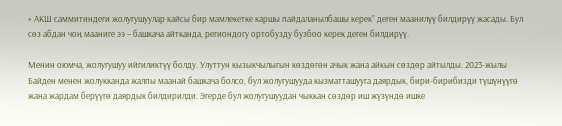+ АКШ саммитиндеги жолугушуулар кайсы бир мамлекетке каршы пайдаланылбашы керек” деген маанилүү билдирүү жасады. Бул сөз абдан чоң мааниге ээ – башкача айтканда, региондогу ортобузду бузбоо керек деген билдирүү.

Менин оюмча, жолугушуу ийгиликтүү болду. Улуттун кызыкчылыгын көздөгөн ачык жана айкын сөздөр айтылды. 2023-жылы Байден менен жолукканда жалпы маанай башкача болсо, бул жолугушууда кызматташууга даярдык, бири-бирибизди түшүнүүгө жана жардам берүүгө даярдык билдирилди. Эгерде бул жолугушуудан чыккан сөздөр иш жүзүндө ишке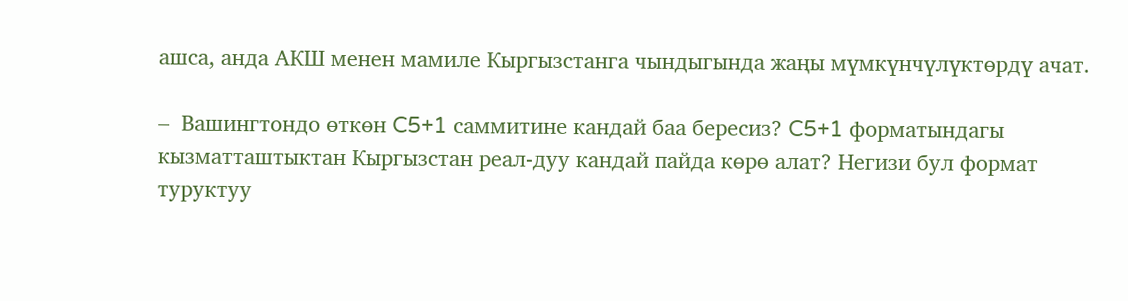ашса, анда АКШ менен мамиле Кыргызстанга чындыгында жаңы мүмкүнчүлүктөрдү ачат.

–  Вашингтондо өткөн C5+1 саммитине кандай баа бересиз? C5+1 форматындагы кызматташтыктан Кыргызстан реал-дуу кандай пайда көрө алат? Негизи бул формат туруктуу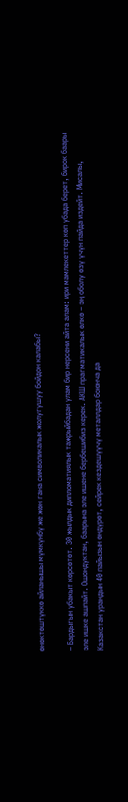өнөктөштүккө айланышы мүмкүнбү же жөн гана символикалык жолугушуу бойдон калабы?

– Бардыгын убакыт көрсөтөт. 30 жылдык дипломатиялык тажрыйбадан улам бир нерсени айта алам: ири мамлекеттер көп убада берет, бирок баары эле ишке ашпайт. Ошондуктан, баарына эле ишене бербешибиз керек. АКШ прагматикалык өлкө – эң оболу өзү үчүн пайда издейт. Мисалы, Казакстан урандын 40 пайызын өндүрөт, сейрек кездешүүчү металлдар боюнча да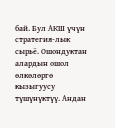бай. Бул АКШ үчүн стратегия-лык сырьё. Ошондуктан алардын ошол өлкөлөргө кызыгуусу түшүнүктүү. Андан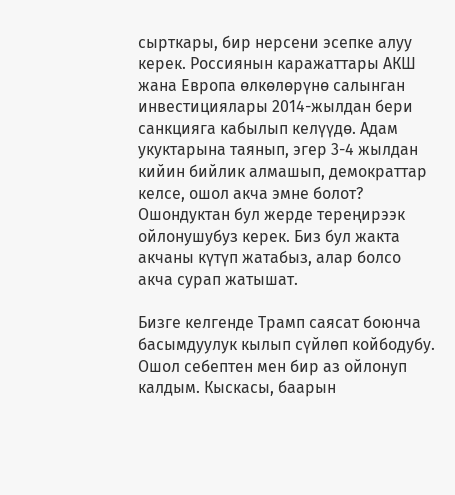сырткары, бир нерсени эсепке алуу керек. Россиянын каражаттары АКШ жана Европа өлкөлөрүнө салынган инвестициялары 2014-жылдан бери санкцияга кабылып келүүдө. Адам укуктарына таянып, эгер 3-4 жылдан кийин бийлик алмашып, демократтар келсе, ошол акча эмне болот? Ошондуктан бул жерде тереңирээк ойлонушубуз керек. Биз бул жакта акчаны күтүп жатабыз, алар болсо акча сурап жатышат.

Бизге келгенде Трамп саясат боюнча басымдуулук кылып сүйлөп койбодубу. Ошол себептен мен бир аз ойлонуп калдым. Кыскасы, баарын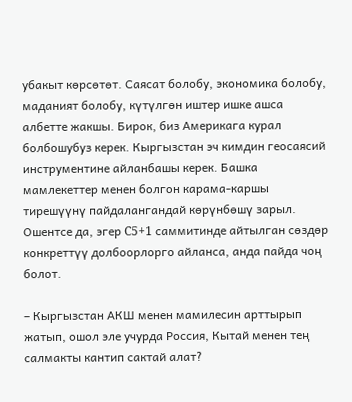убакыт көрсөтөт. Саясат болобу, экономика болобу, маданият болобу, күтүлгөн иштер ишке ашса албетте жакшы. Бирок, биз Америкага курал болбошубуз керек. Кыргызстан эч кимдин геосаясий инструментине айланбашы керек. Башка мамлекеттер менен болгон карама-каршы тирешүүнү пайдалангандай көрүнбөшү зарыл. Ошентсе да, эгер C5+1 саммитинде айтылган сөздөр конкреттүү долбоорлорго айланса, анда пайда чоң болот.

– Кыргызстан АКШ менен мамилесин арттырып  жатып, ошол эле учурда Россия, Кытай менен тең салмакты кантип сактай алат?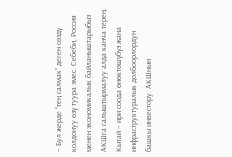– Бул жерде “тең салмак” деген сөздү колдонуу өзү туура эмес. Себеби, Россия менен экономикалык байланыштарыбыз АКШга салыштырмалуу алда канча терең. Кытай – ири соода өнөктөшүбүз жана инфраструктуралык долбоорлордун башкы инвестору. АКШнын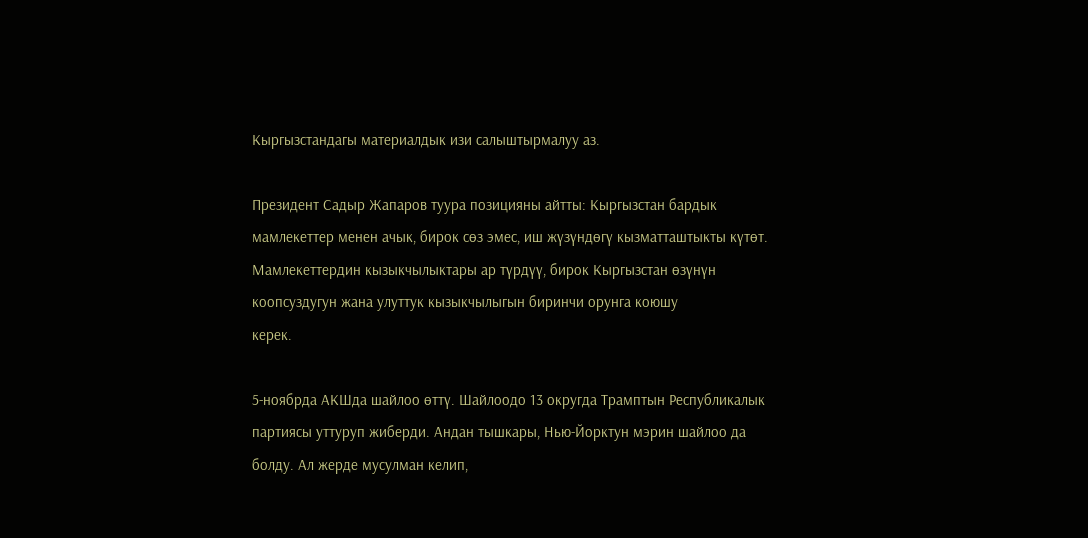Кыргызстандагы материалдык изи салыштырмалуу аз.

Президент Садыр Жапаров туура позицияны айтты: Кыргызстан бардык мамлекеттер менен ачык, бирок сөз эмес, иш жүзүндөгү кызматташтыкты күтөт. Мамлекеттердин кызыкчылыктары ар түрдүү, бирок Кыргызстан өзүнүн коопсуздугун жана улуттук кызыкчылыгын биринчи орунга коюшу
керек.

5-ноябрда АКШда шайлоо өттү. Шайлоодо 13 округда Трамптын Республикалык партиясы уттуруп жиберди. Андан тышкары, Нью-Йорктун мэрин шайлоо да болду. Ал жерде мусулман келип,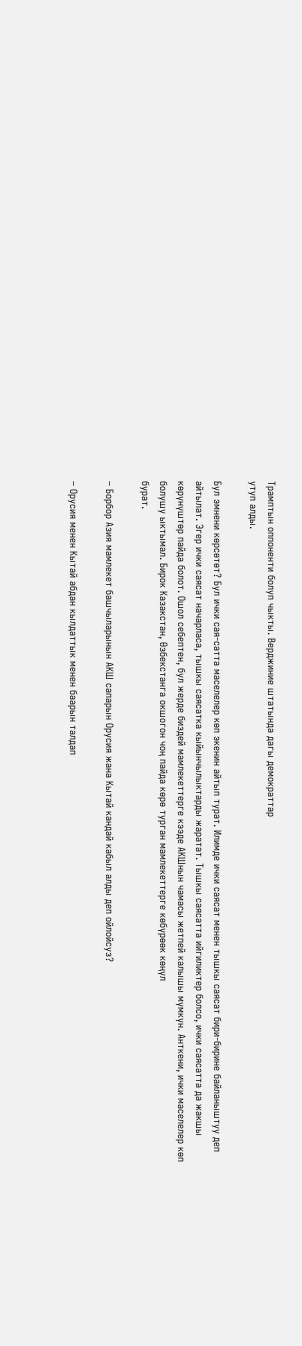Трамптын оппоненти болуп чыкты. Верджиние штатында дагы демократтар
утуп алды.

Бул эмнени көрсөтөт? Бул ички сая-сатта маселелер көп экенин айтып турат. Илимде ички саясат менен тышкы саясат бири-бирине байланыштуу деп айтылат. Эгер ички саясат начарласа, тышкы саясатка кыйынчылыктарды жаратат. Тышкы саясатта ийгиликтер болсо, ички саясатта да жакшы көрүнүштөр пайда болот. Ошол себептен, бул жерде биздей мамлекеттерге кээде АКШнын чамасы жетпей калышы мүмкүн. Анткени, ички маселелер көп болушу ыктымал. Бирок Казакстан, Өзбекстанга окшогон чоң пайда көрө турган мамлекеттерге көбүрөөк көңүл
бурат.

– Борбор Азия мамлекет башчыларынын АКШ сапарын Орусия жана Кытай кандай кабыл алды деп ойлойсуз?

– Орусия менен Кытай абдан кылдаттык менен баарын талдап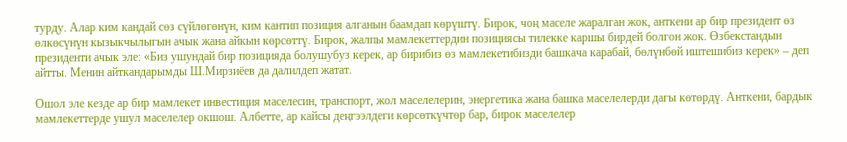турду. Алар ким кандай сөз сүйлөгөнүн, ким кантип позиция алганын баамдап көрүштү. Бирок, чоң маселе жаралган жок, анткени ар бир президент өз өлкөсүнүн кызыкчылыгын ачык жана айкын көрсөттү. Бирок, жалпы мамлекеттердин позициясы тилекке каршы бирдей болгон жок. Өзбекстандын президенти ачык эле: «Биз ушундай бир позицияда болушубуз керек, ар бирибиз өз мамлекетибизди башкача карабай, бөлүнбөй иштешибиз керек» – деп айтты. Менин айткандарымды Ш.Мирзиёев да далилдеп жатат.

Ошол эле кезде ар бир мамлекет инвестиция маселесин, транспорт, жол маселелерин, энергетика жана башка маселелерди дагы көтөрдү. Анткени, бардык мамлекеттерде ушул маселелер окшош. Албетте, ар кайсы деңгээлдеги көрсөткүчтөр бар, бирок маселелер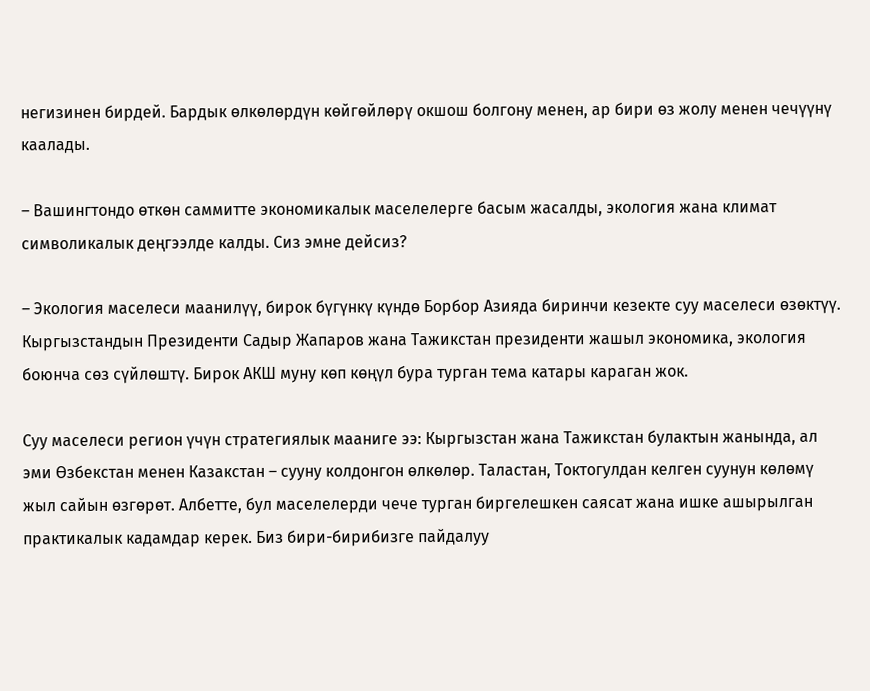негизинен бирдей. Бардык өлкөлөрдүн көйгөйлөрү окшош болгону менен, ар бири өз жолу менен чечүүнү
каалады.

– Вашингтондо өткөн саммитте экономикалык маселелерге басым жасалды, экология жана климат символикалык деңгээлде калды. Сиз эмне дейсиз?

– Экология маселеси маанилүү, бирок бүгүнкү күндө Борбор Азияда биринчи кезекте суу маселеси өзөктүү. Кыргызстандын Президенти Садыр Жапаров жана Тажикстан президенти жашыл экономика, экология боюнча сөз сүйлөштү. Бирок АКШ муну көп көңүл бура турган тема катары караган жок.

Суу маселеси регион үчүн стратегиялык мааниге ээ: Кыргызстан жана Тажикстан булактын жанында, ал эми Өзбекстан менен Казакстан – сууну колдонгон өлкөлөр. Таластан, Токтогулдан келген суунун көлөмү жыл сайын өзгөрөт. Албетте, бул маселелерди чече турган биргелешкен саясат жана ишке ашырылган практикалык кадамдар керек. Биз бири-бирибизге пайдалуу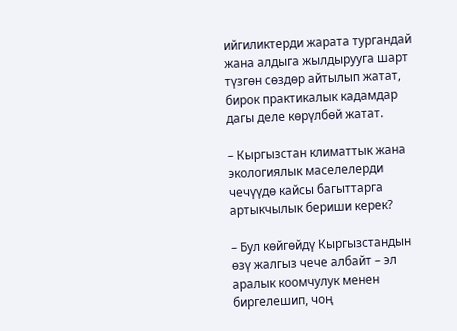ийгиликтерди жарата тургандай жана алдыга жылдырууга шарт түзгөн сөздөр айтылып жатат, бирок практикалык кадамдар дагы деле көрүлбөй жатат.

– Кыргызстан климаттык жана экологиялык маселелерди чечүүдө кайсы багыттарга артыкчылык бериши керек?

– Бул көйгөйдү Кыргызстандын өзү жалгыз чече албайт – эл аралык коомчулук менен биргелешип, чоң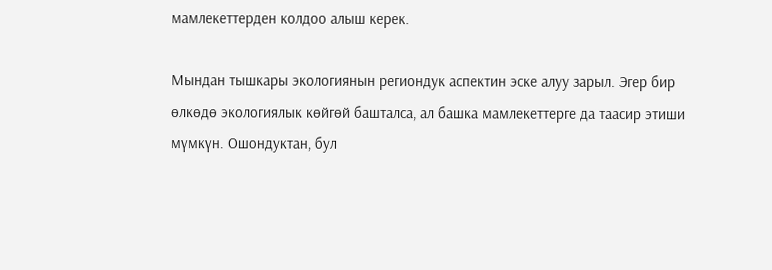мамлекеттерден колдоо алыш керек.

Мындан тышкары экологиянын региондук аспектин эске алуу зарыл. Эгер бир өлкөдө экологиялык көйгөй башталса, ал башка мамлекеттерге да таасир этиши мүмкүн. Ошондуктан, бул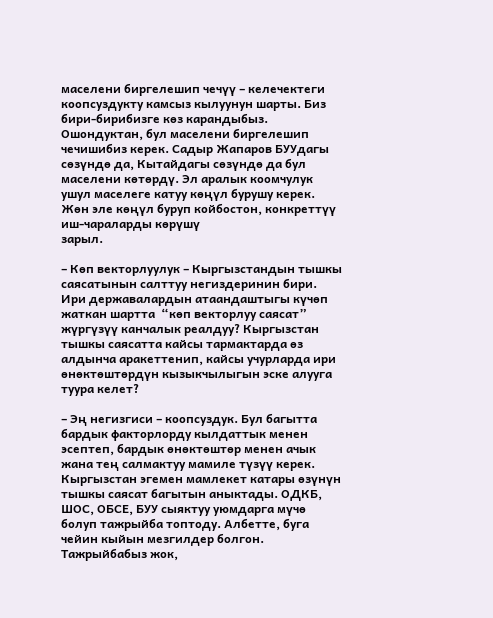маселени биргелешип чечүү – келечектеги коопсуздукту камсыз кылуунун шарты. Биз бири-бирибизге көз карандыбыз. Ошондуктан, бул маселени биргелешип чечишибиз керек. Садыр Жапаров БУУдагы сөзүндө да, Кытайдагы сөзүндө да бул маселени көтөрдү. Эл аралык коомчулук ушул маселеге катуу көңүл бурушу керек. Жөн эле көңүл буруп койбостон, конкреттүү иш-чараларды көрүшү
зарыл.

– Көп векторлуулук – Кыргызстандын тышкы саясатынын салттуу негиздеринин бири. Ири державалардын атаандаштыгы күчөп жаткан шартта  “көп векторлуу саясат” жүргүзүү канчалык реалдуу? Кыргызстан тышкы саясатта кайсы тармактарда өз алдынча аракеттенип, кайсы учурларда ири өнөктөштөрдүн кызыкчылыгын эске алууга туура келет?

– Эң негизгиси – коопсуздук. Бул багытта бардык факторлорду кылдаттык менен эсептеп, бардык өнөктөштөр менен ачык жана тең салмактуу мамиле түзүү керек. Кыргызстан эгемен мамлекет катары өзүнүн тышкы саясат багытын аныктады. ОДКБ, ШОС, ОБСЕ, БУУ сыяктуу уюмдарга мүчө болуп тажрыйба топтоду. Албетте, буга чейин кыйын мезгилдер болгон. Тажрыйбабыз жок,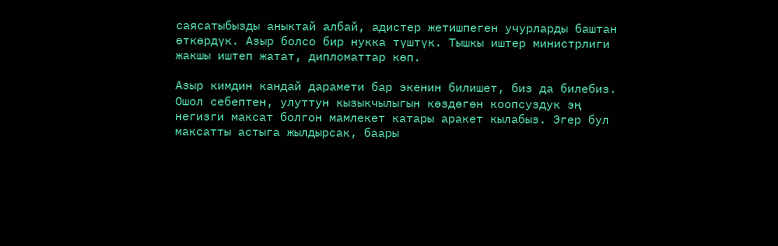саясатыбызды аныктай албай, адистер жетишпеген учурларды баштан өткөрдүк. Азыр болсо бир нукка түштүк. Тышкы иштер министрлиги жакшы иштеп жатат, дипломаттар көп.

Азыр кимдин кандай дарамети бар экенин билишет, биз да билебиз. Ошол себептен, улуттун кызыкчылыгын көздөгөн коопсуздук эң негизги максат болгон мамлекет катары аракет кылабыз. Эгер бул максатты астыга жылдырсак, баары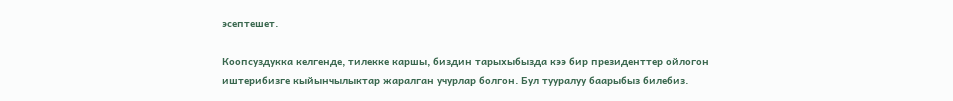эсептешет.

Коопсуздукка келгенде, тилекке каршы, биздин тарыхыбызда кээ бир президенттер ойлогон иштерибизге кыйынчылыктар жаралган учурлар болгон. Бул тууралуу баарыбыз билебиз.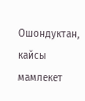Ошондуктан, кайсы мамлекет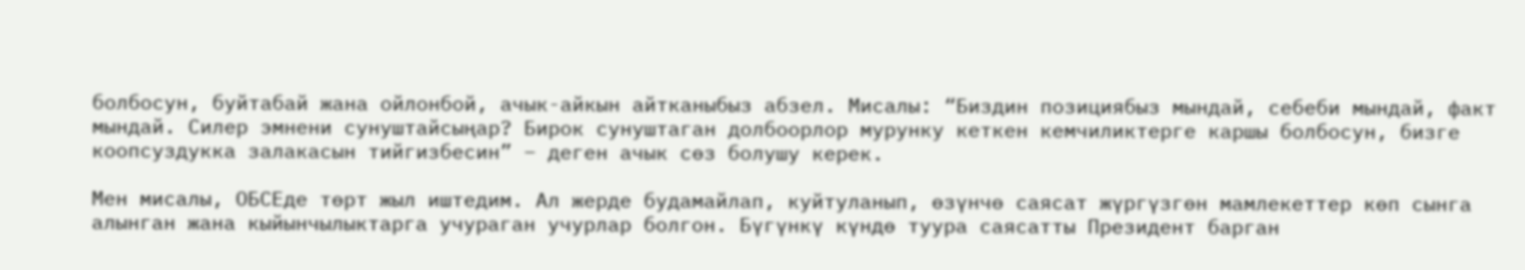болбосун, буйтабай жана ойлонбой, ачык-айкын айтканыбыз абзел. Мисалы: “Биздин позициябыз мындай, себеби мындай, факт мындай. Силер эмнени сунуштайсыңар? Бирок сунуштаган долбоорлор мурунку кеткен кемчиликтерге каршы болбосун, бизге коопсуздукка залакасын тийгизбесин” – деген ачык сөз болушу керек.

Мен мисалы, ОБСЕде төрт жыл иштедим. Ал жерде будамайлап, куйтуланып, өзүнчө саясат жүргүзгөн мамлекеттер көп сынга алынган жана кыйынчылыктарга учураган учурлар болгон. Бүгүнкү күндө туура саясатты Президент барган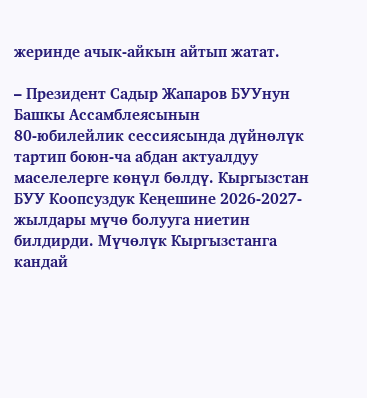жеринде ачык-айкын айтып жатат.

– Президент Садыр Жапаров БУУнун Башкы Ассамблеясынын
80-юбилейлик сессиясында дүйнөлүк тартип боюн-ча абдан актуалдуу маселелерге көңүл бөлдү. Кыргызстан БУУ Коопсуздук Кеңешине 2026-2027-жылдары мүчө болууга ниетин билдирди. Мүчөлүк Кыргызстанга кандай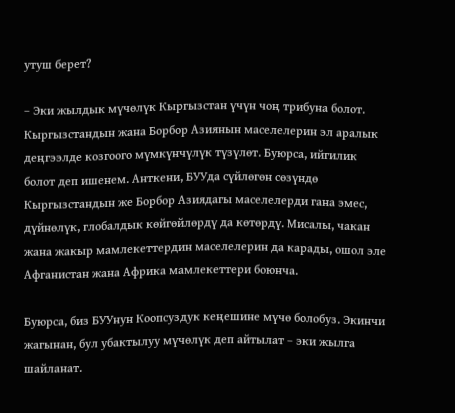утуш берет?

– Эки жылдык мүчөлүк Кыргызстан үчүн чоң трибуна болот. Кыргызстандын жана Борбор Азиянын маселелерин эл аралык деңгээлде козгоого мүмкүнчүлүк түзүлөт. Буюрса, ийгилик болот деп ишенем. Анткени, БУУда сүйлөгөн сөзүндө Кыргызстандын же Борбор Азиядагы маселелерди гана эмес, дүйнөлүк, глобалдык көйгөйлөрдү да көтөрдү. Мисалы, чакан жана жакыр мамлекеттердин маселелерин да карады, ошол эле Афганистан жана Африка мамлекеттери боюнча.

Буюрса, биз БУУнун Коопсуздук кеңешине мүчө болобуз. Экинчи жагынан, бул убактылуу мүчөлүк деп айтылат – эки жылга шайланат.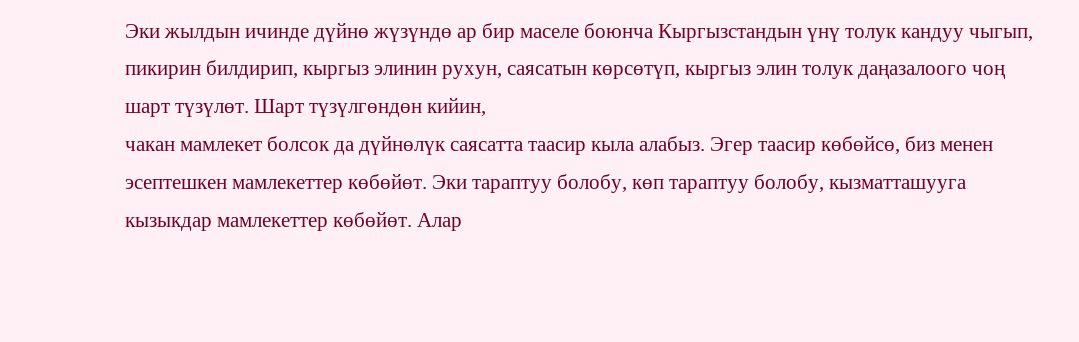Эки жылдын ичинде дүйнө жүзүндө ар бир маселе боюнча Кыргызстандын үнү толук кандуу чыгып, пикирин билдирип, кыргыз элинин рухун, саясатын көрсөтүп, кыргыз элин толук даңазалоого чоң шарт түзүлөт. Шарт түзүлгөндөн кийин,
чакан мамлекет болсок да дүйнөлүк саясатта таасир кыла алабыз. Эгер таасир көбөйсө, биз менен эсептешкен мамлекеттер көбөйөт. Эки тараптуу болобу, көп тараптуу болобу, кызматташууга кызыкдар мамлекеттер көбөйөт. Алар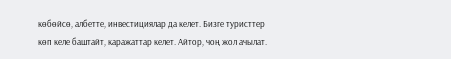көбөйсө, албетте, инвестициялар да келет. Бизге туристтер көп келе баштайт, каражаттар келет. Айтор, чоң жол ачылат.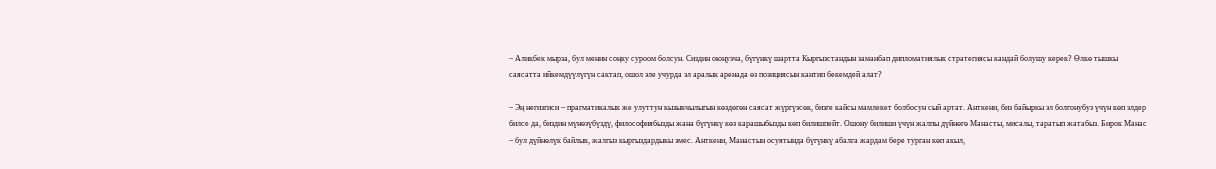– Аликбек мырза, бул менин соңку суроом болсун. Сиздин оюңузча, бүгүнкү шартта Кыргызстандын заманбап дипломатиялык стратегиясы кандай болушу керек? Өлкө тышкы саясатта ийкемдүүлүгүн сактап, ошол эле учурда эл аралык аренада өз позициясын кантип бекемдей алат?

– Эң негизгиси – прагматикалык же улуттун кызыкчылыгын көздөгөн саясат жүргүзсөк, бизге кайсы мамлекет болбосун сый артат. Анткени, биз байыркы эл болгонубуз үчүн көп элдер билсе да, биздин мүнөзүбүздү, философиябызды жана бүгүнкү көз карашыбызды көп билишпейт. Ошону билиши үчүн жалпы дүйнөгө Манасты, мисалы, таратып жатабыз. Бирок Манас – бул дүйнөлүк байлык, жалгыз кыргыздардыкы эмес. Анткени, Манастын осуятында бүгүнкү абалга жардам бере турган көп акыл,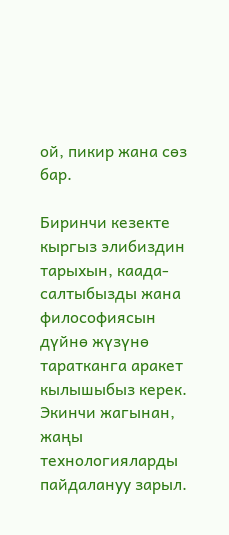ой, пикир жана сөз бар.

Биринчи кезекте кыргыз элибиздин тарыхын, каада-салтыбызды жана философиясын дүйнө жүзүнө таратканга аракет кылышыбыз керек. Экинчи жагынан, жаңы технологияларды пайдалануу зарыл.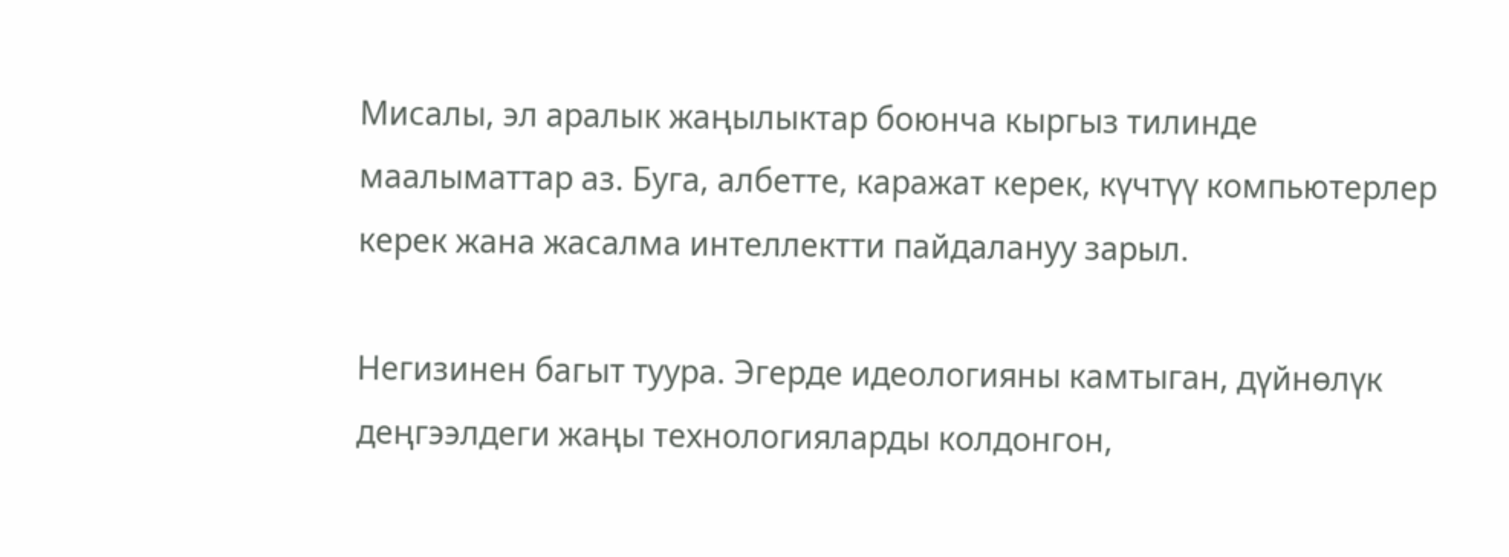Мисалы, эл аралык жаңылыктар боюнча кыргыз тилинде маалыматтар аз. Буга, албетте, каражат керек, күчтүү компьютерлер керек жана жасалма интеллектти пайдалануу зарыл.

Негизинен багыт туура. Эгерде идеологияны камтыган, дүйнөлүк деңгээлдеги жаңы технологияларды колдонгон,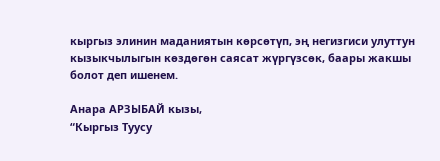кыргыз элинин маданиятын көрсөтүп, эң негизгиси улуттун кызыкчылыгын көздөгөн саясат жүргүзсөк, баары жакшы болот деп ишенем.

Анара АРЗЫБАЙ кызы,
“Кыргыз Туусу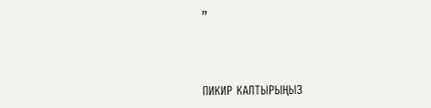”



ПИКИР КАЛТЫРЫҢЫЗ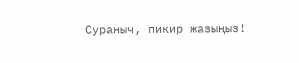Сураныч, пикир жазыңыз!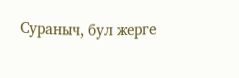Сураныч, бул жерге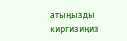атыңызды киргизиңиз